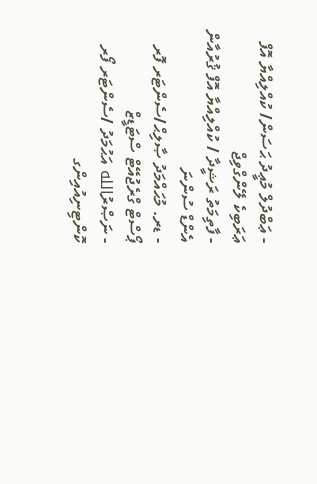- ޢަބްދުލް މުޢީދު ޙަސަން/ ކުއްލިއްޔާ އޮފް ޢަރަބިކެ ލޭންގްވިޖް
- ފާތިމަތު ރަޝީދާ / ކުއްލިއްޔާ އޮފް ޤުރުއާން އެންޑް ސުންނަ
- ޑރ. މުޙައްމަދު ޞާލިޙް/ސެންޓަރ ފޮރ ޕޯސްޓް ގްރެޖުއޭޓް ސްޓަޑީޒް
- ނަޞްރުالله އަޙުމަދު /ސެންޓަރ ފޯރ ކޮންޓިނިއުއިންގ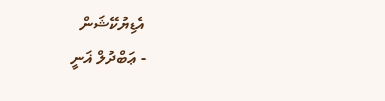އެޑިޔުކޭޝަން
- ޢަބްދުލް ޣަނީ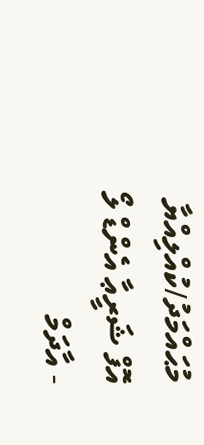މުޙައްމަދު/ކުއްލިއްޔާ އޮފް ޝަރީޢާ އެންޑް ލޯ
- އާދަމް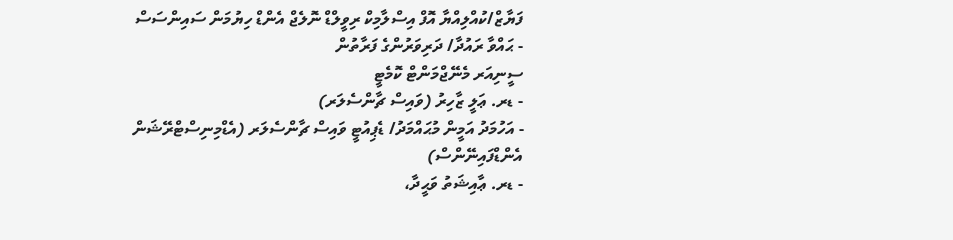ފަޔާޒް/ކުއްލިއްޔާ އޮފް އިސްލާމިކް ރިވީލްޑް ނޮލެޖް އެންޑް ހިޔުމަން ސައިންސަސް
- ޙައްވާ ރައުދާ/ ދަރިވަރުންގެ ފަރާތުން
ސީނިއަރ މެނޭޖްމަންޓް ކޮމެޓީ
- ޑރ. ޢަލީ ޒާހިރު (ވައިސް ޗާންސެލަރ)
- އަހުމަދު އަމީން މުޙައްމަދު/ ޑެޕިއުޓީ ވައިސް ޗާންސެލަރ (އެޑްމިނިސްޓްރޭޝަން އެންޑްފައިނޭންސް)
- ޑރ. ޢާއިޝަތު ވަޙީދާ،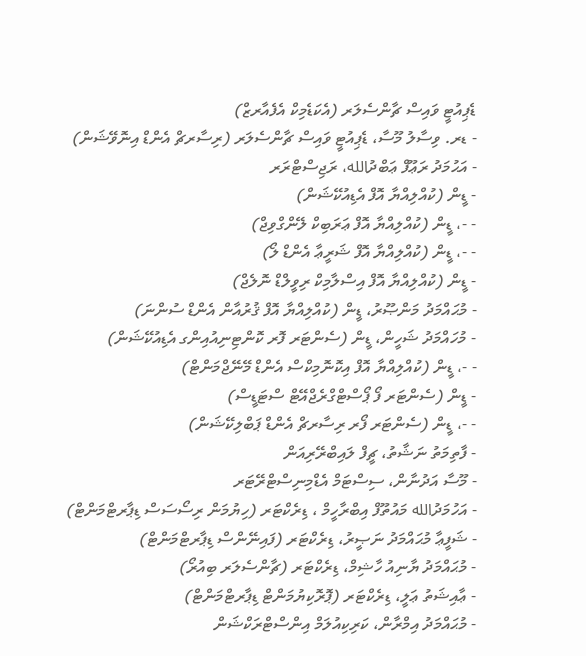ޑެޕިއުޓީ ވައިސް ޗާންސެލަރ (އެކަޑެމިކް އެފެއާރޒް)
- ޑރ. ވިސާލު މޫސާ، ޑެޕިއުޓީ ވައިސް ޗާންސެލަރ (ރިސާރޗް އެންޑް އިނޮވޭޝަން)
- އަޙުމަދު ރަޢޫފް ޢަބްދުالله، ރަޖިސްޓްރަރ
- ޑީން (ކުއްލިއްޔާ އޮފް އެޑިއުކޭޝަން)
- -، ޑީން (ކުއްލިއްޔާ އޮފް ޢަރަބިކް ލޭންގްވިޖް)
- -، ޑީން (ކުއްލިއްޔާ އޮފް ޝަރީޢާ އެންޑް ލޯ)
- ޑީން (ކުއްލިއްޔާ އޮފް އިސްލާމިކް ރިވީލްޑް ނޮލެޖް)
- މުޙައްމަދު މަންޞޫރު، ޑީން (ކުއްލިއްޔާ އޮފް ޤުރުއާން އެންޑް ސުންނަ)
- މުހައްމަދު ޝަހީން، ޑީން (ސެންޓަރ ފޮރ ކޮންޓިނިއުއިންގ އެޑިއުކޭޝަން)
- -، ޑީން (ކުއްލިއްޔާ އޮފް އިކޮނޮމިކްސް އެންޑް މޭނޭޖްމަންޓް)
- ޑީން (ސެންޓަރ ފޯ ޕޯސްޓްގްރެޖްއޭޓް ސްޓަޑީސް)
- -، ޑީން (ސެންޓަރ ފޯރ ރިސާރޗް އެންޑް ޕަބްލިކޭޝަން)
- ފާތިމަތު ނަޝާތު، ޗީފް ލައިބްރޭރިއަން
- މޫސާ އަދުނާން، ސިސްޓަމް އެޑްމިނިސްޓްރޭޓަރ
- އަހުމަދުالله މައުތޫފް އިބްރާހީމް ، ޑިރެކްޓަރ (ހިޔުމަން ރިސޯސަސް ޑިޕާރޓްމަންޓް)
- ޝަފީޢާ މުޙައްމަދު ނަޞީރު، ޑިރެކްޓަރ (ފައިނޭންސް ޑިޕާރޓްމަންޓް)
- މުޙައްމަދު ޔާނިއު ހާޝިމް، ޑިރެކްޓަރ (ޗާންސެލަރ ބިއުރޯ)
- ޢާއިޝަތު ޢަލީ، ޑިރެކްޓަރ (ޕޮރޮކިޔުމަންޓް ޑިޕާރޓްމަންޓް)
- މުޙައްމަދު އިމްރާން، ކަރިކިއުލަމް އިންސްޓްރަކްޝަން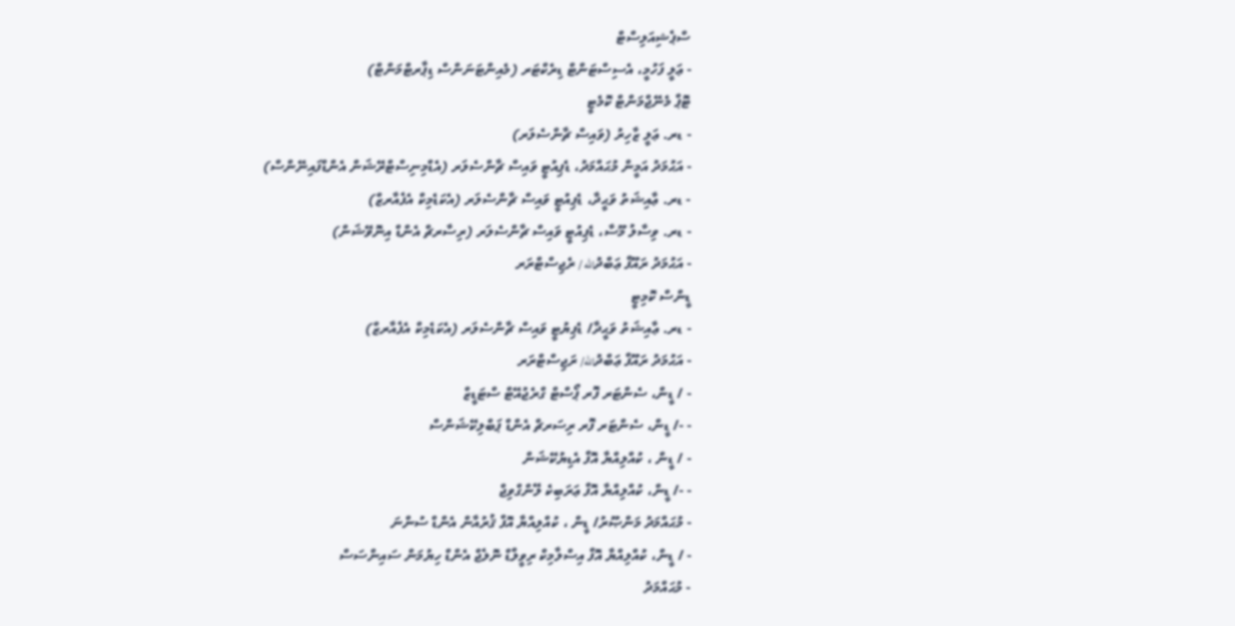ސްޕެޝިއަލިސްޓް
- ޢަލީ ފަހުމީ، އެސިސްޓަންޓް ޑިރެކްޓަރ (މެއިންޓަނަންސް ޑިޕާރޓްމަންޓް)
ޓޮޕް މެނޭޖްމަންޓް ކޮމެޓީ
- ޑރ. ޢަލީ ޒާހިރު (ވައިސް ޗާންސެލަރ)
- އަޙުމަދު އަމީން މުޙައްމަދު، ޑެޕިއުޓީ ވައިސް ޗާންސެލަރ (އެޑްމިނިސްޓްރޭޝަން އެންޑްފައިނޭންސް)
- ޑރ. ޢާއިޝަތު ވަޙީދާ، ޑެޕިއުޓީ ވައިސް ޗާންސެލަރ (އެކަޑެމިކް އެފެއާރޒް)
- ޑރ. ވިސާލު މޫސާ، ޑެޕިއުޓީ ވައިސް ޗާންސެލަރ (ރިސާރޗް އެންޑް އިނޮވޭޝަން)
- އަޙުމަދު ރައޫފް ޢަބްދުالله / ރެޖިސްޓްރަރ
ޑީންސް ކޮމިޓީ
- ޑރ. ޢާއިޝަތު ވަޙީދާ/ ޑެޕިޔުޓީ ވައިސް ޗާންސެލަރ (އެކަޑެމިކް އެފެއާރޒް)
- އަޙުމަދު ރައޫފް ޢަބްދުالله/ ރަޖިސްޓްރަރ
- / ޑީން، ސެންޓަރ ފޮރ ޕޯސްޓް ގްރެޖުއޭޓް ސްޓަޑީޒް
- -/ ޑީން، ސެންޓަރ ފޮރ ރިސަރޗް އެންޑް ޕަބްލިކޭޝަންސް
- / ޑީން ، ކުއްލިއްޔާ އޮފް އެޑިޔުކޭޝަން
- -/ ޑީން، ކުއްލިއްޔާ އޮފް ޢަރަބިކެ ލޭންގްވިޖް
- މުޙައްމަދު މަންޞޫރު/ ޑީން ، ކުއްލިއްޔާ އޮފް ޤުރުއާން އެންޑް ސުންނަ
- / ޑީން، ކުއްލިއްޔާ އޮފް އިސްލާމިކް ރިވީލްޑް ނޮލެޖް އެންޑް ހިޔުމަން ސައިންސަސް
- މުޙައްމަދު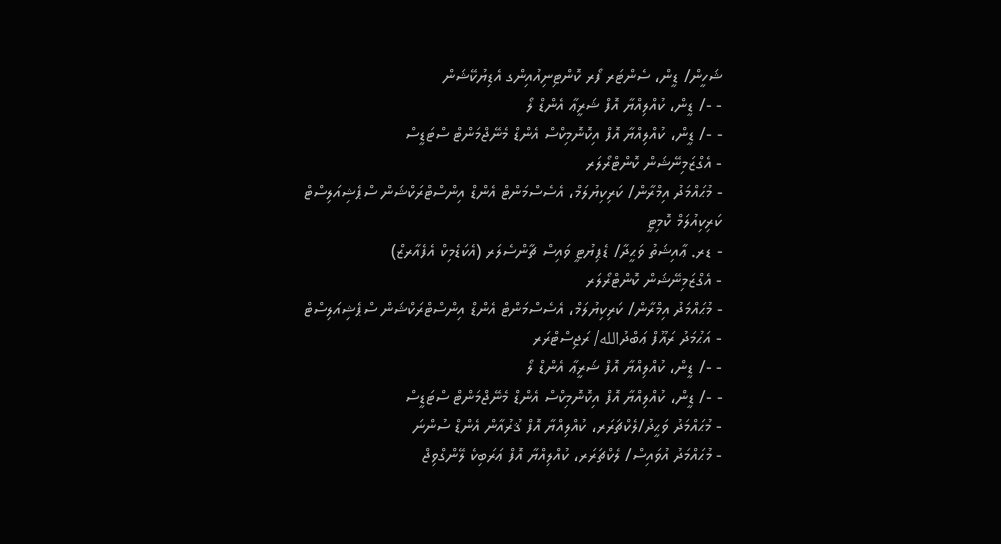ޝަހީން/ ޑީން، ސެންޓަރ ފޯރ ކޮންޓިނިއުއިންގ އެޑިޔުކޭޝަން
- -/ ޑީން، ކުއްލިއްޔާ އޮފް ޝަރީޢާ އެންޑް ލޯ
- -/ ޑީން، ކުއްލިއްޔާ އޮފް އިކޮނޮމިކްސް އެންޑް މެނޭޖްމަންޓް ސްޓަޑީސް
- އެގްޒަމިނޭޝަން ކޮންޓްރޯލަރ
- މުޙައްމަދު އިމްރާން/ ކަރިކިޔުލަމް، އެސެސްމަންޓް އެންޑް އިންސްޓްރަކްޝަން ސްޕެޝިއަލިސްޓް
ކަރިކިއުލަމް ކޮމިޓީ
- ޑރ. ޢާއިޝަތު ވަޙީދާ/ ޑެޕިޔުޓީ ވައިސް ޗާންސެލަރ (އެކަޑެމިކް އެފެއާރޒް)
- އެގްޒަމިނޭޝަން ކޮންޓްރޯލަރ
- މުޙައްމަދު އިމްރާން/ ކަރިކިޔުލަމް، އެސެސްމަންޓް އެންޑް އިންސްޓްރަކްޝަން ސްޕެޝިއަލިސްޓް
- އަޙުމަދު ރައޫފް ޢަބްދުالله/ ރަޖިސްޓްރަރ
- -/ ޑީން، ކުއްލިއްޔާ އޮފް ޝަރީޢާ އެންޑް ލޯ
- -/ ޑީން، ކުއްލިއްޔާ އޮފް އިކޮނޮމިކްސް އެންޑް މެނޭޖްމަންޓް ސްޓަޑީސް
- މުޙައްމަދު ވަޙީދު/ލެކްޗަރަރ، ކުއްލިއްޔާ އޮފް ޤުރުއާން އެންޑް ސުންނަ
- މުޙައްމަދު އުވައިސް/ ލެކްޗަރަރ، ކުއްލިއްޔާ އޮފް ޢަރަބިކެ ލޭންގްވިޖް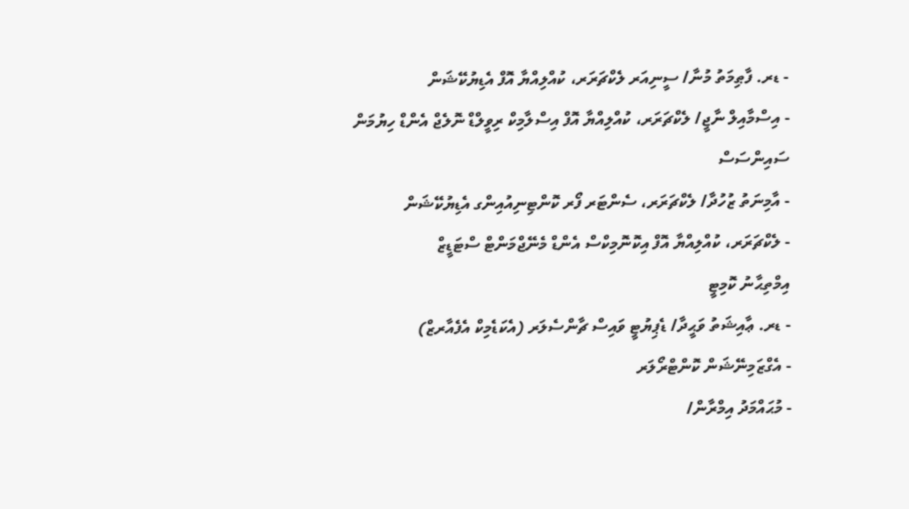- ޑރ. ފާޠިމަތު މުނާ/ ސީނިއަރ ލެކްޗަރަރ، ކުއްލިއްޔާ އޮފް އެޑިޔުކޭޝަން
- އިސްމާއިލް ނާޖީ/ ލެކްޗަރަރ، ކުއްލިއްޔާ އޮފް އިސްލާމިކް ރިވީލްޑް ނޮލެޖް އެންޑް ހިޔުމަން ސައިންސަސް
- އާމިނަތު ޒުހުދާ/ ލެކްޗަރަރ، ސެންޓަރ ފޯރ ކޮންޓިނިއުއިންގ އެޑިޔުކޭޝަން
- ލެކްޗަރަރ، ކުއްލިއްޔާ އޮފް އިކޮނޮމިކްސް އެންޑް މެނޭޖްމަންޓް ސްޓަޑީޒް
އިމްތިޙާނު ކޮމިޓީ
- ޑރ. ޢާއިޝަތު ވަޙީދާ/ ޑެޕިޔުޓީ ވައިސް ޗާންސެލަރ (އެކަޑެމިކް އެފެއާރޒް)
- އެގްޒަމިނޭޝަން ކޮންޓްރޯލަރ
- މުޙައްމަދު އިމްރާން/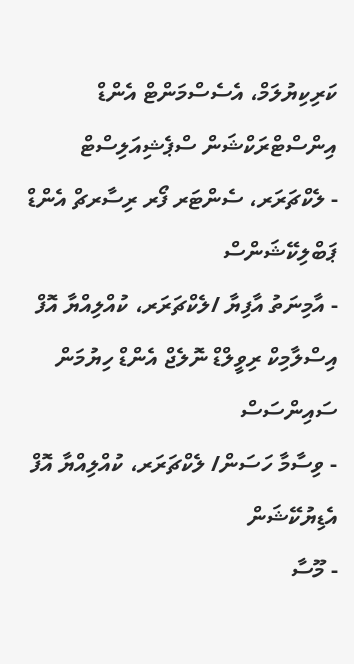ކަރިކިޔުލަމް، އެސެސްމަންޓް އެންޑް އިންސްޓްރަކްޝަން ސްޕެޝިއަލިސްޓް
- ލެކްޗަރަރ، ސެންޓަރ ފޯރ ރިސާރޗް އެންޑް ޕަބްލިކޭޝަންސް
- އާމިނަތު އާފިޔާ /ލެކްޗަރަރ، ކުއްލިއްޔާ އޮފް އިސްލާމިކް ރިވީލްޑް ނޮލެޖް އެންޑް ހިޔުމަން ސައިންސަސް
- ވިސާމާ ހަސަން/ ލެކްޗަރަރ، ކުއްލިއްޔާ އޮފް އެޑިޔުކޭޝަން
- މޫސާ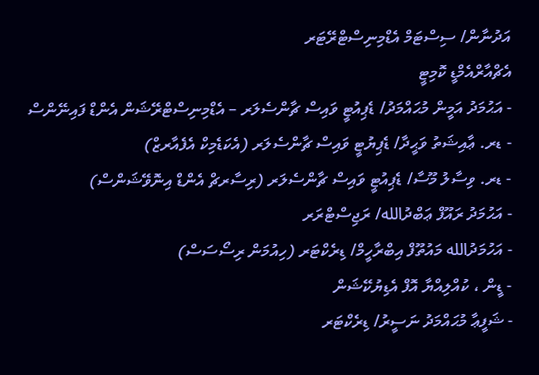އަދުނާން/ ސިސްޓަމް އެޑްމިނިސްޓްރޭޓަރ
އެޗްއާރްއެމްޑީ ކޮމިޓީ
- އަޙުމަދު އަމީން މުޙައްމަދު/ ޑެޕިއުޓީ ވައިސް ޗާންސެލަރ – އެޑްމިނިސްޓްރޭޝަން އެންޑް ފައިނޭންސް
- ޑރ. ޢާއިޝަތު ވަޙީދާ/ ޑެޕިޔުޓީ ވައިސް ޗާންސެލަރ (އެކަޑެމިކް އެފެއާރޒް)
- ޑރ. ވިސާލު މޫސާ/ ޑެޕިއުޓީ ވައިސް ޗާންސެލަރ (ރިސާރޗް އެންޑް އިނޮވޭޝަންސް)
- އަޙުމަދު ރައޫފް ޢަބްދުالله/ ރަޖިސްޓްރަރ
- އަހުމަދުالله މައުތޫފް އިބްރާހީމް/ ޑިރެކްޓަރ (ހިއުމަން ރިސޯސަސް)
- ޑީން ، ކުއްލިއްޔާ އޮފް އެޑިޔުކޭޝަން
- ޝަފީޢާ މުޙައްމަދު ނަސީރު/ ޑިރެކްޓަރ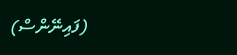(ފައިނޭންސް)